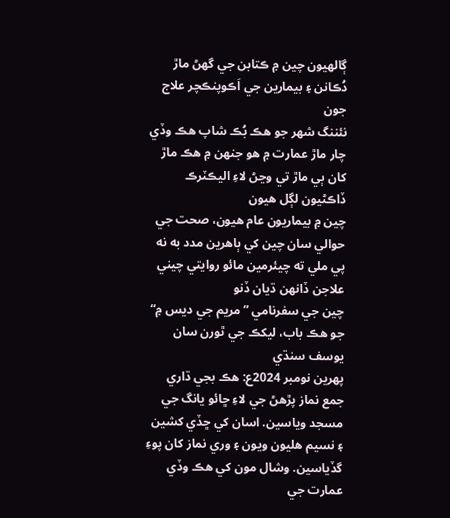ڳالھيون چين ۾ ڪتابن جي گھڻ ماڙ دُڪانن ۽ بيمارين جي اَڪوپنڪچر علاج جون
نئننگ شھر جو ھڪ بُڪ شاپ ھڪ وڏي چار ماڙ عمارت ۾ ھو جنھن ۾ ھڪ ماڙ کان ٻي ماڙ تي وڃڻ لاءِ اليڪٽرڪ ڏاڪڻيون لڳل ھيون
چين ۾ بيماريون عام هيون، صحت جي حوالي سان چين کي ٻاهرين مدد به نه پي ملي ته چيئرمين مائو روايتي چيني علاجن ڏانھن ڌيان ڏنو
چين جي سفرنامي ”مريم جي ديس ۾“ جو ھڪ باب، ليکڪ جي ٿورن سان
يوسف سنڌي
پھرين نومبر 2024ع: هڪ بجي ڌاري جمع نماز پڙهڻ جي لاءِ ڇائو يانگ جي مسجد وياسين. اسان کي ڇڏي کشين ۽ نسيم هليون ويون ۽ وري نماز کان پوءِ گڏياسين. وشال مون کي هڪ وڏي عمارت جي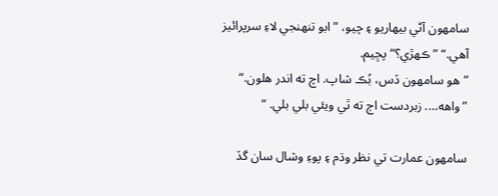سامھون آڻي بيھاريو ۽ چيو، ”ابو تنھنجي لاءِ سرپرائيز آهي.“ ”ڪھڙي؟“ پڇيم.
”هو سامھون ڏس، بُڪ شاپ. اچ ته اندر هلون.“
”واهه…. زبردست اڄ ته ٿي ويئي بلي بلي. “

سامھون عمارت تي نظر وڌم ۽ پوءِ وشال سان گڏ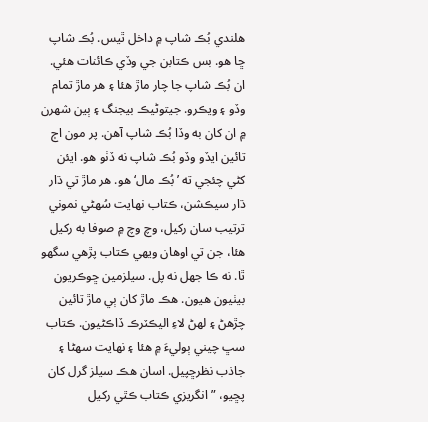هلندي بُڪ شاپ ۾ داخل ٿيس. بُڪ شاپ ڇا هو. بس ڪتابن جي وڏي ڪائنات هئي. ان بُڪ شاپ جا چار ماڙ هئا ۽ هر ماڙ تمام وڏو ۽ ويڪرو. جيتوڻيڪ بيجنگ ۽ ٻين شھرن ۾ ان کان به وڏا بُڪ شاپ آهن. پر مون اڄ تائين ايڏو وڏو بُڪ شاپ نه ڏٺو هو. ايئن کڻي چئجي ته ’بُڪ مال‘ هو. هر ماڙ تي ڌار ڌار سيڪشن، ڪتاب نھايت سُھڻي نموني ترتيب سان رکيل، وچ وچ ۾ صوفا به رکيل هئا، جن تي اوهان ويھي ڪتاب پڙهي سگهو ٿا. نه ڪا جهل نه پل. سيلزمين ڇوڪريون بيٺيون هيون. هڪ ماڙ کان ٻي ماڙ تائين چڙهڻ ۽ لھڻ لاءِ اليڪٽرڪ ڏاڪڻيون. ڪتاب سڀ چيني ٻوليءَ ۾ هئا ۽ نھايت سھڻا ۽ جاذب نظرڇپيل. اسان هڪ سيلز گرل کان پڇيو، ”انگريزي ڪتاب ڪٿي رکيل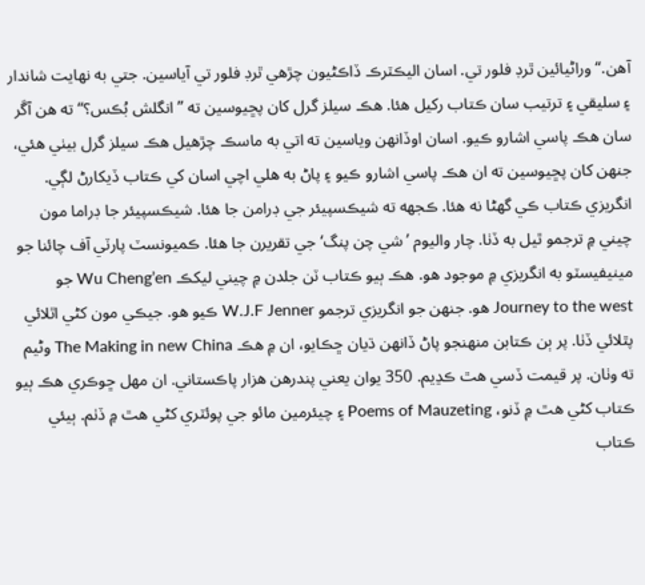آهن.“ وراڻيائين ٿرڊ فلور تي. اسان اليڪٽرڪ ڏاڪڻيون چڙهي ٿرڊ فلور تي آياسين. جتي به نھايت شاندار ۽ سليقي ۽ ترتيب سان ڪتاب رکيل هئا. هڪ سيلز گرل کان پڇيوسين ته ”انگلش بُڪس؟“ ته هن آڱر سان هڪ پاسي اشارو ڪيو. اسان اوڏانھن وياسين ته اتي به ماسڪ چڙهيل هڪ سيلز گرل بيٺي هئي، جنھن کان پڇيوسين ته ان هڪ پاسي اشارو ڪيو ۽ پاڻ به هلي اچي اسان کي ڪتاب ڏيکارڻ لڳي. انگريزي ڪتاب ڪي گهڻا نه هئا. ڪجهه ته شيڪسپيئر جي ڊرامن جا هئا. شيڪسپيئر جا ڊراما مون چيني ۾ ترجمو ٿيل به ڏٺا. چار واليوم ’شي چن پنگ‘ جي تقريرن جا هئا. ڪميونسٽ پارٽي آف چائنا جو مينيفيسٽو به انگريزي ۾ موجود هو. هڪ ٻيو ڪتاب ٽن جلدن ۾ چيني ليکڪ Wu Cheng’en جو Journey to the west هو. جنھن جو انگريزي ترجمو W.J.F Jenner ڪيو هو. جيڪي مون کڻي اٿلائي پٿلائي ڏٺا. پر ٻن ڪتابن منھنجو پاڻ ڏانھن ڌيان ڇڪايو، ان ۾ هڪ The Making in new China وڻيم ته وٺان. پر قيمت ڏسي هٿ ڪڍيم. 350 يوان يعني پندرهن هزار پاڪستاني. ان مھل ڇوڪري هڪ ٻيو ڪتاب کڻي هٿ ۾ ڏنو، Poems of Mauzeting ۽ چيئرمين مائو جي پوئٽري کڻي هٿ ۾ ڏٺم. ٻيئي ڪتاب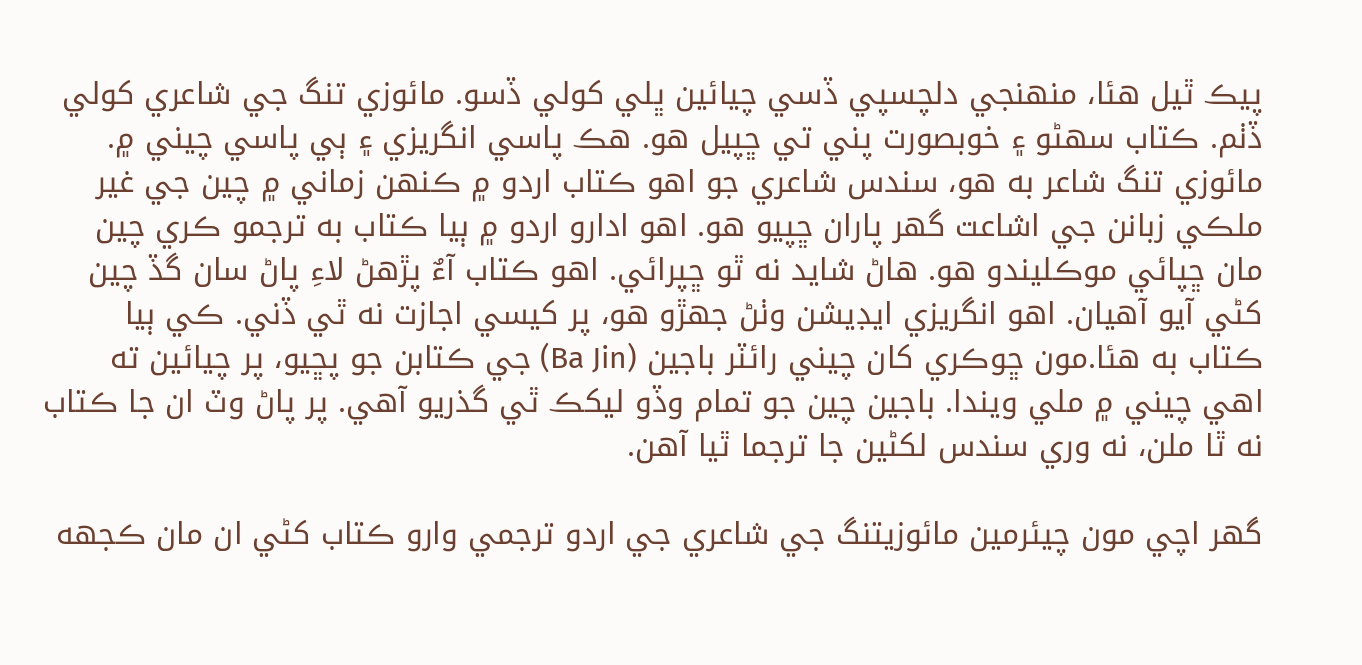پيڪ ٿيل هئا، منھنجي دلچسپي ڏسي چيائين ڀلي کولي ڏسو. مائوزي تنگ جي شاعري کولي ڏٺم. ڪتاب سھڻو ۽ خوبصورت پني تي ڇپيل هو. هڪ پاسي انگريزي ۽ ٻي پاسي چيني ۾. مائوزي تنگ شاعر به هو، سندس شاعري جو اهو ڪتاب اردو ۾ ڪنھن زماني ۾ چين جي غير ملڪي زبانن جي اشاعت گهر پاران ڇپيو هو. اهو ادارو اردو ۾ ٻيا ڪتاب به ترجمو ڪري چين مان ڇپائي موڪليندو هو. هاڻ شايد نه ٿو ڇپرائي. اهو ڪتاب آءٌ پڙهڻ لاءِ پاڻ سان گڏ چين کڻي آيو آهيان. اهو انگريزي ايڊيشن وٺڻ جھڙو هو، پر کيسي اجازت نه ٿي ڏني. ڪي ٻيا ڪتاب به هئا.مون ڇوڪري کان چيني رائٽر باجين (Ba Jin) جي ڪتابن جو پڇيو، پر چيائين ته اهي چيني ۾ ملي ويندا. باجين چين جو تمام وڏو ليکڪ ٿي گذريو آهي. پر پاڻ وٽ ان جا ڪتاب نه ٿا ملن، نه وري سندس لکڻين جا ترجما ٿيا آهن.

گهر اچي مون چيئرمين مائوزيتنگ جي شاعري جي اردو ترجمي وارو ڪتاب کڻي ان مان ڪجهه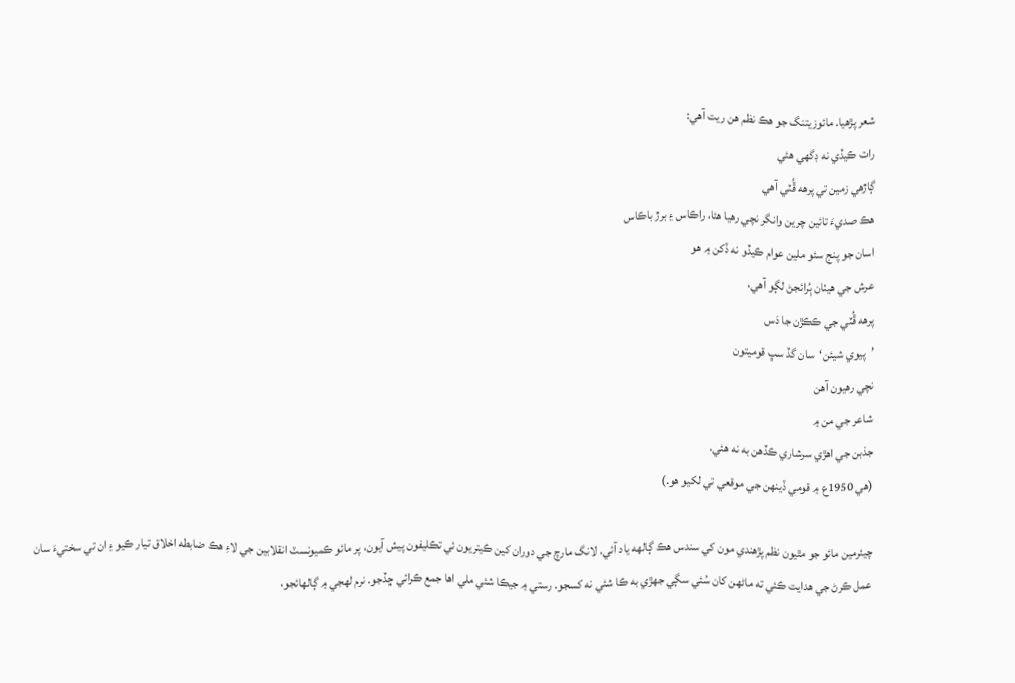شعر پڙهيا. مائوزيتنگ جو هڪ نظم هن ريت آهي:
رات ڪيڏي نه ڊگهي هئي
ڳاڙهي زمين تي پرهه ڦُٽي آهي
هڪ صديءَ تائين چرين وانگر نچي رهيا هئا، راڪاس ۽ برڙ باڪاس
اسان جو پنج سئو ملين عوام ڪيڏو نه ڏکن ۾ هو
عرش جي هيٺان ٻُرائجڻ لڳو آهي،
پرهه ڦُٽي جي ڪڪڙن جا دَس
’پيوي شيئن‘سان گڏ سڀ قوميتون
نچي رهيون آهن
شاعر جي من ۾
جذبن جي اهڙي سرشاري ڪڏهن به نه هئي.
(هي 1950ع ۾ قومي ڏينھن جي موقعي تي لکيو هو.)

چيئرمين مائو جو مٿيون نظم پڙهندي مون کي سندس هڪ ڳالهه ياد آئي. لانگ مارچ جي دوران کين ڪيتريون ئي تڪليفون پيش آيون، پر مائو ڪميونسٽ انقلابين جي لاءِ هڪ ضابطه اخلاق تيار ڪيو ۽ ان تي سختيءَ سان عمل ڪرڻ جي هدايت ڪئي ته ماڻهن کان سُئي سڳي جھڙي به ڪا شئي نه کسجو. رستي ۾ جيڪا شئي ملي اها جمع ڪرائي ڇڏجو. نرم لھجي ۾ ڳالهائجو،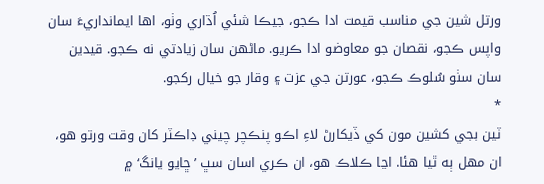ورتل شين جي مناسب قيمت ادا ڪجو، جيڪا شئي اُڌاري وٺو، اها ايمانداريءَ سان واپس ڪجو، نقصان جو معاوضو ادا ڪريو. ماڻهن سان زيادتي نه ڪجو. قيدين سان سٺو سُلوڪ ڪجو، عورتن جي عزت ۽ وقار جو خيال رکجو.
*
ٽين بجي کشين مون کي ڏيکارڻ لاءِ اڪو پنڪچر چيني ڊاڪٽر کان وقت ورتو هو، ان مھل ٻه ٿيا هئا. اڃا ڪلاڪ هو، ان ڪري اسان سڀ ’ڇايو يانگ‘ ۾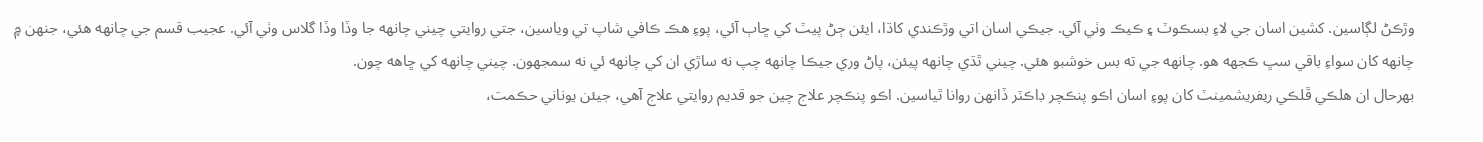وڙڪڻ لڳاسين. کشين اسان جي لاءِ بسڪوٽ ۽ ڪيڪ وٺي آئي. جيڪي اسان اتي وڙڪندي کاڌا، ايئن ڄڻ پيٽ کي ڇاٻ آئي، پوءِ هڪ ڪافي شاپ تي وياسين، جتي روايتي چيني چانھه جا وڏا وڏا گلاس وٺي آئي. عجيب قسم جي چانھه هئي، جنھن ۾ چانھه کان سواءِ باقي سڀ ڪجهه هو. چانھه جي ته بس خوشبو هئي. چيني ٿڌي چانھه پيئن، پاڻ وري جيڪا چانھه چپ نه ساڙي ان کي چانھه ئي نه سمجهون. چيني چانھه کي ڇاهه چون.
بھرحال ان هلڪي ڦلڪي ريفريشمينٽ کان پوءِ اسان اڪو پنڪچر ڊاڪٽر ڏانھن روانا ٿياسين. اڪو پنڪچر علاج چين جو قديم روايتي علاج آهي، جيئن يوناني حڪمت،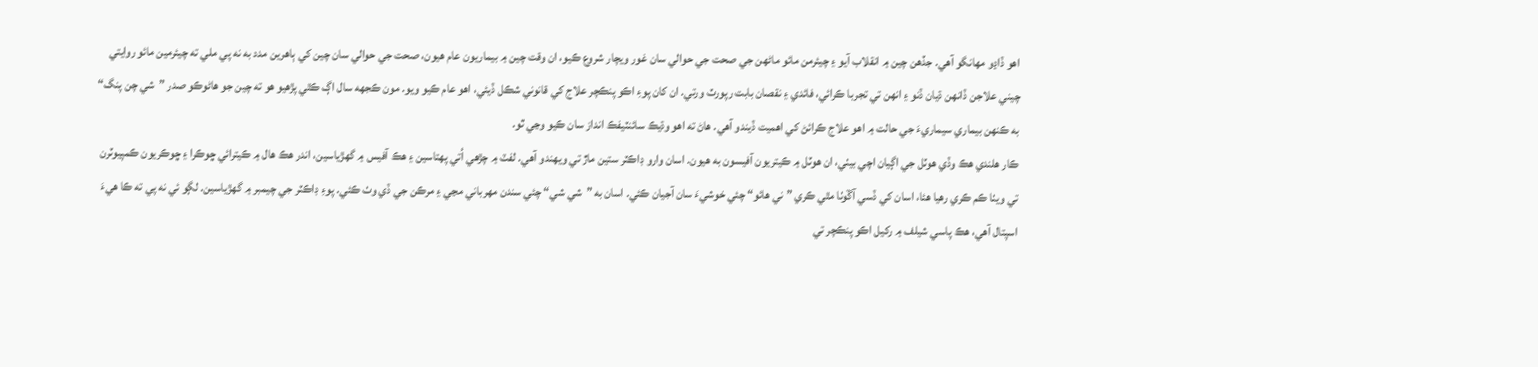اهو ڏاڍو مھانگو آهي. جڏهن چين ۾ انقلاب آيو ۽ چيئرمن مائو ماڻهن جي صحت جي حوالي سان غور ويچار شروع ڪيو، ان وقت چين ۾ بيماريون عام هيون، صحت جي حوالي سان چين کي ٻاهرين مدد به نه پي ملي ته چيئرمين مائو روايتي چيني علاجن ڏانھن ڌيان ڏنو ۽ انهن تي تجربا ڪرائي، فائدي ۽ نقصان بابت رپورٽ ورتي. ان کان پوءِ اڪو پنڪچر علاج کي قانوني شڪل ڏيئي، اهو عام ڪيو ويو. مون ڪجهه سال اڳ ڪٿي پڙهيو هو ته چين جو هاڻوڪو صدر ”شي چن پنگ“ به ڪنھن بيماري سيماريءَ جي حالت ۾ اهو علاج ڪرائڻ کي اهميت ڏيندو آهي. هاڻ ته اهو وڌيڪ سائنٽيفڪ انداز سان ڪيو وڃي ٿو.
ڪار هلندي هڪ وڏي هوٽل جي اڳيان اچي بيٺي، ان هوٽل ۾ ڪيتريون آفيسون به هيون. اسان وارو ڊاڪٽر ستين ماڙ تي ويھندو آهي. لفٽ ۾ چڙهي اُتي پھتاسين ۽ هڪ آفيس ۾ گهڙياسين، اندر هڪ هال ۾ ڪيترائي ڇوڪرا ۽ ڇوڪريون ڪمپيوٽرن تي ويٺا ڪم ڪري رهيا هئا، اسان کي ڏسي آڱوٺا مٿي ڪري ”ني هائو“ چئي خوشيءَ سان آجيان ڪئي. اسان به ”شي شي“ چئي سندن مھرباني مڃي ۽ مرڪن جي ڏي وٺ ڪئي. پوءِ ڊاڪٽر جي چيمبر ۾ گهڙياسين. لڳو ئي نه پي ته ڪا هيءَ اسپتال آهي، هڪ پاسي شيلف ۾ رکيل اڪو پنڪچر تي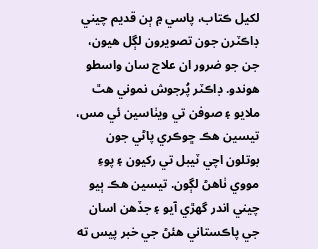لکيل ڪتاب، پاسي ۾ ٻن قديم چيني ڊاڪٽرن جون تصويرون لڳل هيون، جن جو ضرور ان علاج سان واسطو هوندو. ڊاڪٽر پُرجوش نموني هٿ ملايو ۽ صوفن تي ويٺاسين ئي مس، تيسين هڪ ڇوڪري پاڻي جون بوتلون اچي ٽيبل تي رکيون ۽ پوءِ مووي ٺاهڻ لڳون. تيسين هڪ ٻيو چيني اندر گهڙي آيو ۽ جڏهن اسان جي پاڪستاني هئڻ جي خبر پيس ته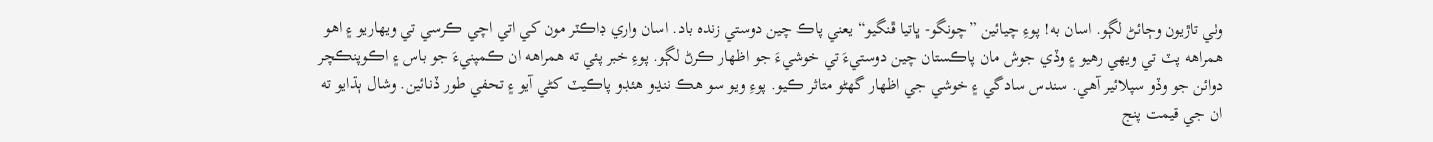وٺي تاڙيون وڄائڻ لڳو. اسان به! پوءِ چيائين ”چونگو- ڀاتيا ڦنگيو“ يعني پاڪ چين دوستي زنده باد. اسان واري ڊاڪٽر مون کي اتي اچي ڪرسي تي ويھاريو ۽ اهو همراهه پٽ تي ويھي رهيو ۽ وڏي جوش مان پاڪستان چين دوستيءَ تي خوشيءَ جو اظھار ڪرڻ لڳو. پوءِ خبر پئي ته همراهه ان ڪمپنيءَ جو باس ۽ اڪوپنڪچر دوائن جو وڏو سپلائير آهي. سندس سادگي ۽ خوشي جي اظھار گهڻو متاثر ڪيو. پوءِ ويو سو هڪ ننڍو هئڊو پاڪيٽ کڻي آيو ۽ تحفي طور ڏنائين. وشال ٻڌايو ته ان جي قيمت پنج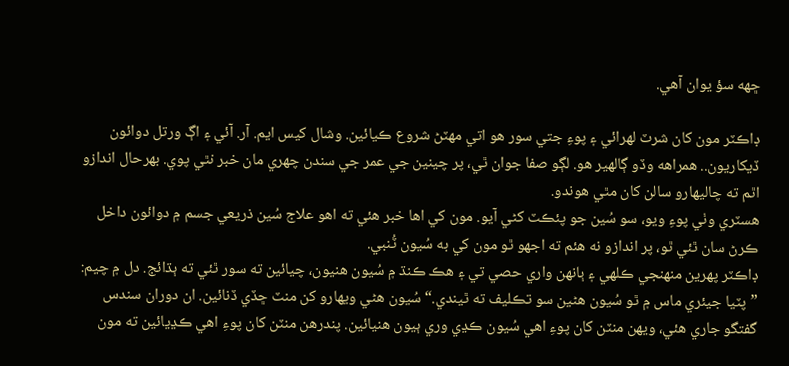ڇھه سؤ يوان آهي.

ڊاڪٽر مون کان شرٽ لھرائي ۽ پوءِ جتي سور هو اتي مھٽڻ شروع ڪيائين. وشال کيس ايم. آر. آئي ۽ اڳ ورتل دوائون ڏيکاريون.. همراهه وڏو ڳالهير هو. لڳو صفا جوان ٿي، پر چينين جي عمر جي سندن چھري مان خبر نٿي پوي. بھرحال اندازو اٿم ته چاليھارو سالن کان مٿي هوندو.
هسٽري وٺي پوءِ ويو، سو سُين جو پئڪٽ کڻي آيو. مون کي اها خبر هئي ته اهو علاج سُين ذريعي جسم ۾ دوائون داخل ڪرڻ سان ٿئي ٿو، پر اندازو نه هئم ته اجهو ٿو مون کي به سُيون ٽُنبي.
ڊاڪٽر پھرين منھنجي ڪلھي ۽ ٻانھن واري حصي تي ۽ هڪ ڪنڌ ۾ سُيون هنيون، چيائين ته سور ٿئي ته ٻڌائج. دل ۾ چيم: ”پٽيا جيئري ماس ۾ ٿو سُيون هڻين سو تڪليف ته ٿيندي.“ سُيون هڻي ويھارو کن منٽ ڇڏي ڏنائين. ان دوران سندس گفتگو جاري هئي، ويھن منٽن کان پوءِ اهي سُيون ڪڍي وري ٻيون هنيائين. پندرهن منٽن کان پوءِ اهي ڪڍيائين ته مون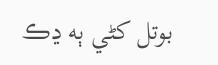بوتل کڻي ٻه ڍڪ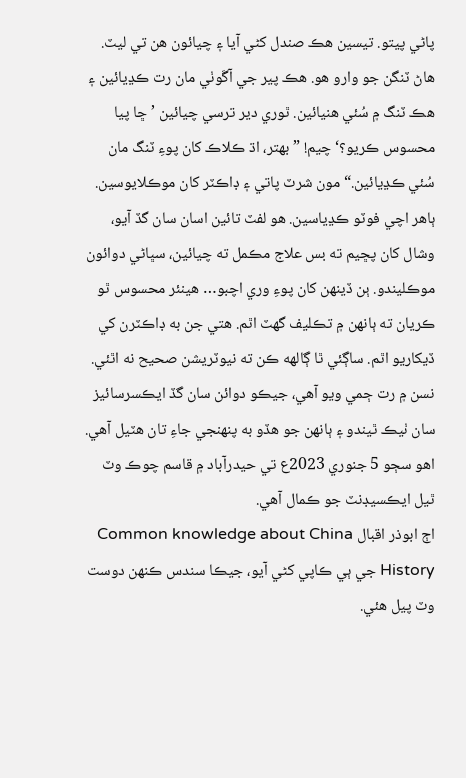پاڻي پيتو. تيسين هڪ صندل کڻي آيا ۽ چيائون هن تي ليٽ. هاڻ ٽنگن جو وارو هو. هڪ پير جي آڱوٺي مان رت ڪڍيائين ۽ هڪ ٽنگ ۾ سُئي هنيائين. ٿوري دير ترسي چيائين ’ڇا پيا محسوس ڪريو؟‘ چيم! ”بھتر، اڌ ڪلاڪ کان پوءِ ٽنگ مان سُئي ڪڍيائين.“ مون شرٽ پاتي ۽ ڊاڪٽر کان موڪلايوسين. ٻاهر اچي فوٽو ڪڍياسين. هو لفٽ تائين اسان سان گڏ آيو، وشال کان پڇيم ته بس علاج مڪمل ته چيائين، سڀاڻي دوائون موڪليندو. ٻن ڏينھن کان پوءِ وري اچبو… هينئر محسوس ٿو ڪريان ته ٻانھن ۾ تڪليف گهٽ اٿم. هتي جن به ڊاڪٽرن کي ڏيکاريو اٿم. ساڳئي ٿا ڳالهه ڪن ته نيوٽريشن صحيح نه اٿئي. نسن ۾ رت ڄمي ويو آهي، جيڪو دوائن سان گڏ ايڪسرسائيز سان ٺيڪ ٿيندو ۽ ٻانهن جو هڏو به پنھنجي جاءِ تان هٽيل آهي. اهو سڄو 5 جنوري 2023ع تي حيدرآباد ۾ قاسم چوڪ وٽ ٿيل ايڪسيڊنٽ جو ڪمال آهي.
اڄ ابوذر اقبال Common knowledge about China History جي ٻي ڪاپي کڻي آيو، جيڪا سندس ڪنھن دوست وٽ پيل هئي.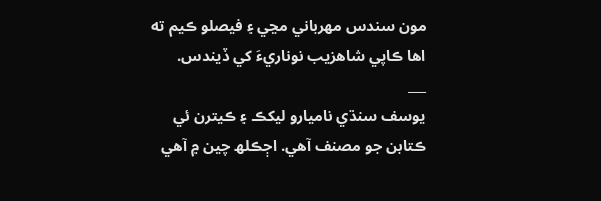مون سندس مھرباني مڃي ۽ فيصلو ڪيم ته اها ڪاپي شاهزيب نوناريءَ کي ڏيندس.
___
يوسف سنڌي ناميارو ليکڪ ۽ ڪيترن ئي ڪتابن جو مصنف آھي. اڄڪلھ چين ۾ آھي